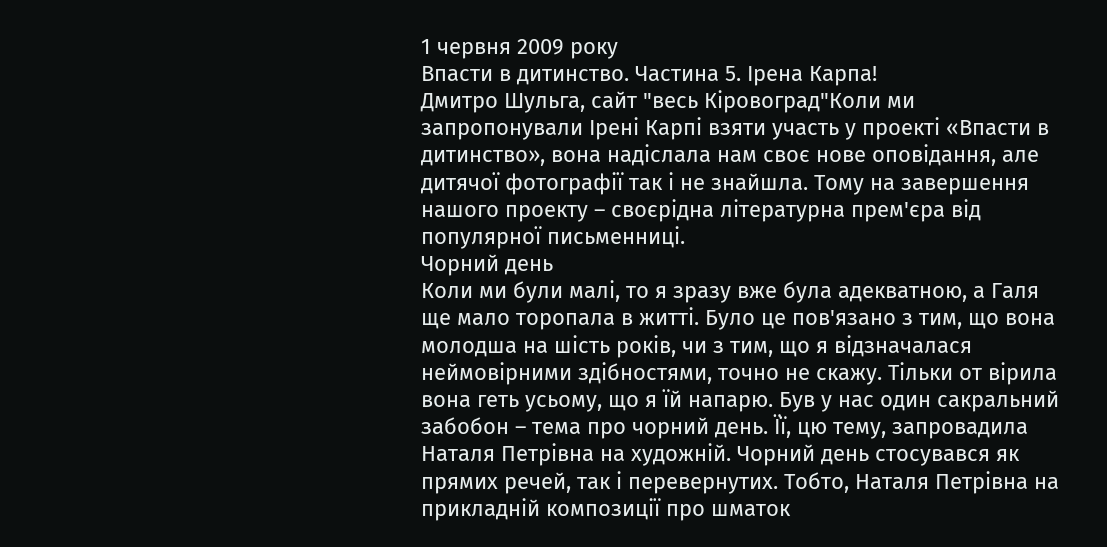1 червня 2009 року
Впасти в дитинство. Частина 5. Ірена Карпа!
Дмитро Шульга, сайт "весь Кіровоград"Коли ми запропонували Ірені Карпі взяти участь у проекті «Впасти в дитинство», вона надіслала нам своє нове оповідання, але дитячої фотографії так і не знайшла. Тому на завершення нашого проекту – своєрідна літературна прем'єра від популярної письменниці.
Чорний день
Коли ми були малі, то я зразу вже була адекватною, а Галя ще мало торопала в житті. Було це пов'язано з тим, що вона молодша на шість років, чи з тим, що я відзначалася неймовірними здібностями, точно не скажу. Тільки от вірила вона геть усьому, що я їй напарю. Був у нас один сакральний забобон – тема про чорний день. Її, цю тему, запровадила Наталя Петрівна на художній. Чорний день стосувався як прямих речей, так і перевернутих. Тобто, Наталя Петрівна на прикладній композиції про шматок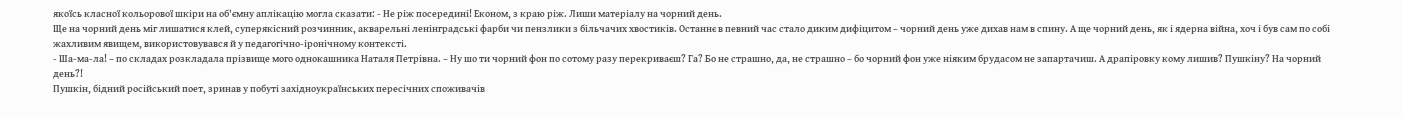якоїсь класної кольорової шкіри на об'ємну аплікацію могла сказати: - Не ріж посередині! Економ, з краю ріж. Лиши матеріалу на чорний день.
Ще на чорний день міг лишатися клей, суперякісний розчинник, акварельні ленінградські фарби чи пензлики з більчачих хвостиків. Останнє в певний час стало диким дифіцитом – чорний день уже дихав нам в спину. А ще чорний день, як і ядерна війна, хоч і був сам по собі жахливим явищем, використовувався й у педагогічно-іронічному контексті.
- Ша-ма-ла! – по складах розкладала прізвище мого однокашника Наталя Петрівна. – Ну шо ти чорний фон по сотому разу перекриваєш? Га? Бо не страшно, да, не страшно – бо чорний фон уже ніяким брудасом не запартачиш. А драпіровку кому лишив? Пушкіну? На чорний день?!
Пушкін, бідний російський поет, зринав у побуті західноукраїнських пересічних споживачів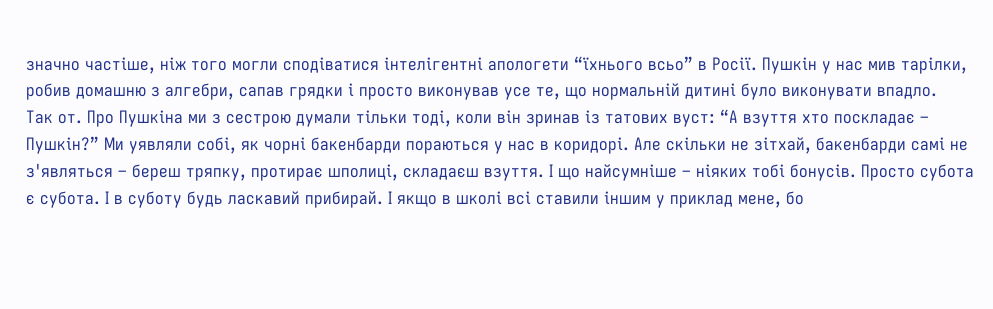значно частіше, ніж того могли сподіватися інтелігентні апологети “їхнього всьо” в Росії. Пушкін у нас мив тарілки, робив домашню з алгебри, сапав грядки і просто виконував усе те, що нормальній дитині було виконувати впадло.
Так от. Про Пушкіна ми з сестрою думали тільки тоді, коли він зринав із татових вуст: “А взуття хто поскладає – Пушкін?” Ми уявляли собі, як чорні бакенбарди пораються у нас в коридорі. Але скільки не зітхай, бакенбарди самі не з'являться – береш тряпку, протирає шполиці, складаєш взуття. І що найсумніше – ніяких тобі бонусів. Просто субота є субота. І в суботу будь ласкавий прибирай. І якщо в школі всі ставили іншим у приклад мене, бо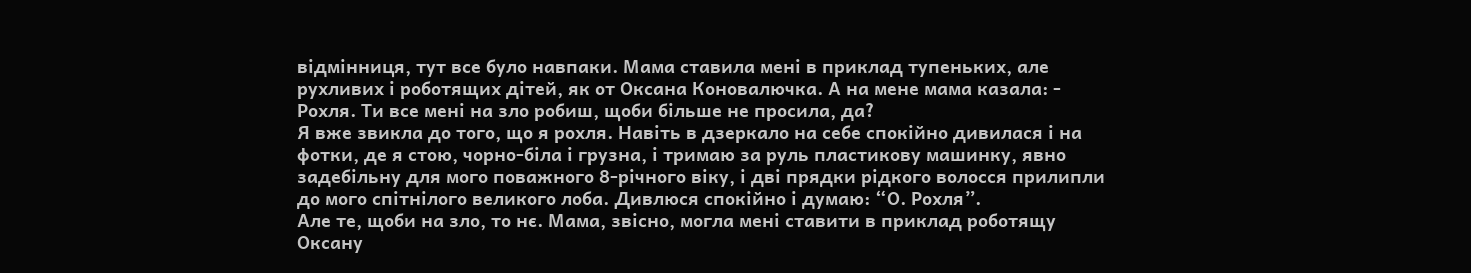відмінниця, тут все було навпаки. Мама ставила мені в приклад тупеньких, але рухливих і роботящих дітей, як от Оксана Коновалючка. А на мене мама казала: - Рохля. Ти все мені на зло робиш, щоби більше не просила, да?
Я вже звикла до того, що я рохля. Навіть в дзеркало на себе спокійно дивилася і на фотки, де я стою, чорно-біла і грузна, і тримаю за руль пластикову машинку, явно задебільну для мого поважного 8-річного віку, і дві прядки рідкого волосся прилипли до мого спітнілого великого лоба. Дивлюся спокійно і думаю: “О. Рохля”.
Але те, щоби на зло, то нє. Мама, звісно, могла мені ставити в приклад роботящу Оксану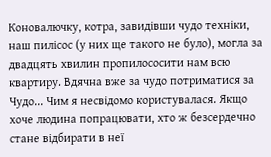Коновалючку, котра, завидівши чудо техніки, наш пилісос (у них ще такого не було), могла за двадцять хвилин пропилососити нам всю квартиру. Вдячна вже за чудо потриматися за Чудо... Чим я несвідомо користувалася. Якщо хоче людина попрацювати, хто ж безсердечно стане відбирати в неї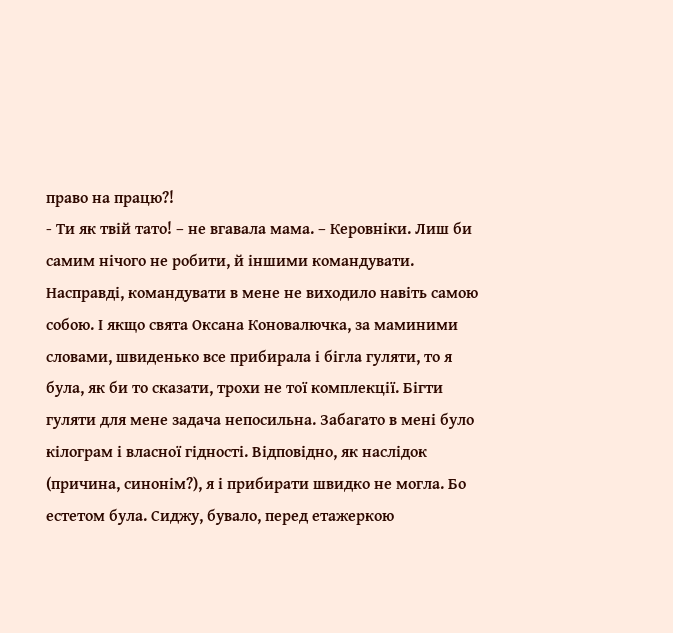право на працю?!
- Ти як твій тато! – не вгавала мама. – Керовніки. Лиш би самим нічого не робити, й іншими командувати.
Насправді, командувати в мене не виходило навіть самою собою. І якщо свята Оксана Коновалючка, за маминими словами, швиденько все прибирала і бігла гуляти, то я була, як би то сказати, трохи не тої комплекції. Бігти гуляти для мене задача непосильна. Забагато в мені було кілограм і власної гідності. Відповідно, як наслідок (причина, синонім?), я і прибирати швидко не могла. Бо естетом була. Сиджу, бувало, перед етажеркою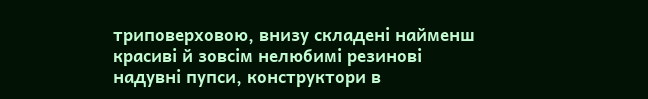триповерховою, внизу складені найменш красиві й зовсім нелюбимі резинові надувні пупси, конструктори в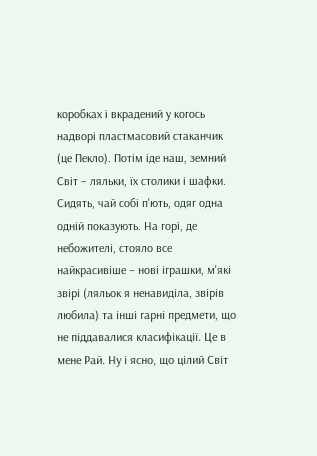коробках і вкрадений у когось надворі пластмасовий стаканчик (це Пекло). Потім іде наш, земний Світ – ляльки, їх столики і шафки. Сидять, чай собі п'ють, одяг одна одній показують. На горі, де небожителі, стояло все найкрасивіше – нові іграшки, м'які звірі (ляльок я ненавиділа, звірів любила) та інші гарні предмети, що не піддавалися класифікації. Це в мене Рай. Ну і ясно, що цілий Світ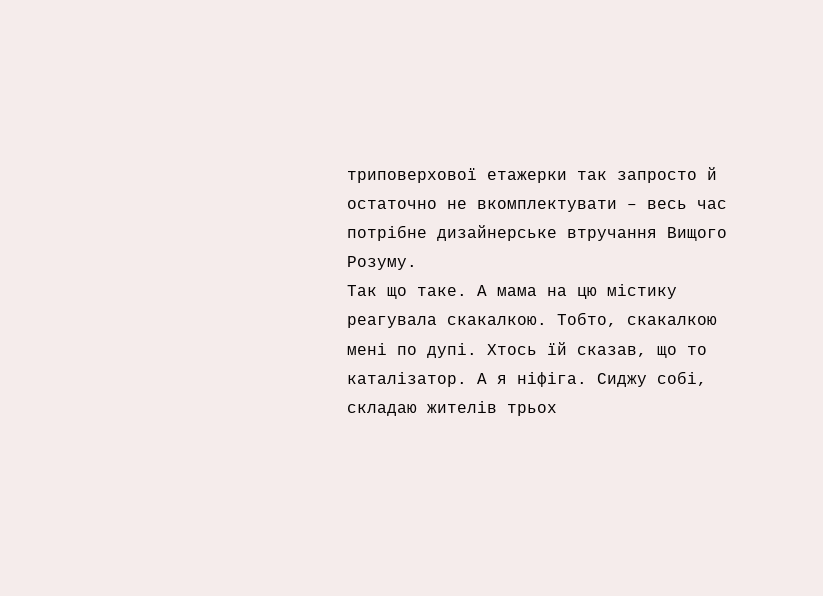триповерхової етажерки так запросто й остаточно не вкомплектувати – весь час потрібне дизайнерське втручання Вищого Розуму.
Так що таке. А мама на цю містику реагувала скакалкою. Тобто, скакалкою мені по дупі. Хтось їй сказав, що то каталізатор. А я ніфіга. Сиджу собі, складаю жителів трьох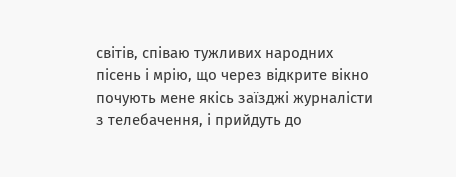світів, співаю тужливих народних пісень і мрію, що через відкрите вікно почують мене якісь заїзджі журналісти з телебачення, і прийдуть до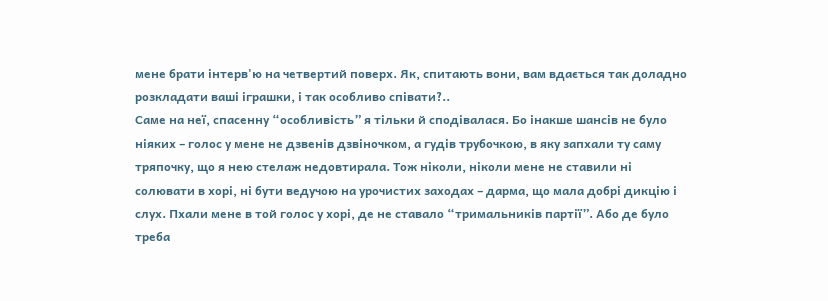мене брати інтерв'ю на четвертий поверх. Як, спитають вони, вам вдається так доладно розкладати ваші іграшки, і так особливо співати?..
Саме на неї, спасенну “особливість” я тільки й сподівалася. Бо інакше шансів не було ніяких – голос у мене не дзвенів дзвіночком, а гудів трубочкою, в яку запхали ту саму тряпочку, що я нею стелаж недовтирала. Тож ніколи, ніколи мене не ставили ні солювати в хорі, ні бути ведучою на урочистих заходах – дарма, що мала добрі дикцію і слух. Пхали мене в той голос у хорі, де не ставало “тримальників партії”. Або де було треба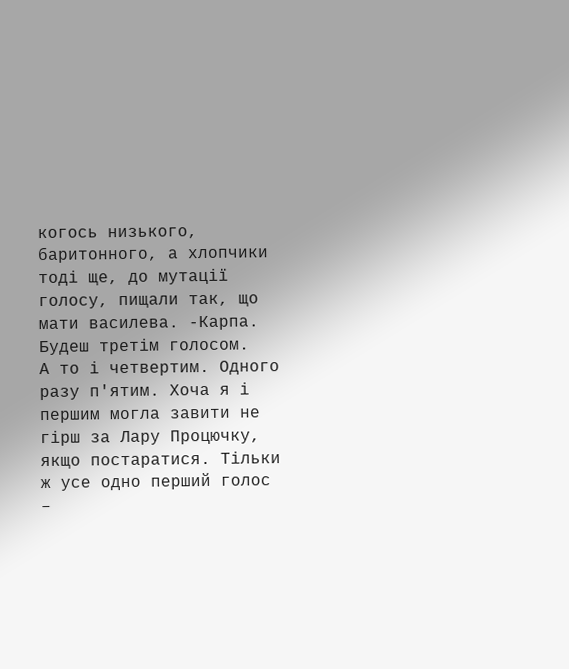когось низького, баритонного, а хлопчики тоді ще, до мутації голосу, пищали так, що мати василева. -Карпа. Будеш третім голосом.
А то і четвертим. Одного разу п'ятим. Хоча я і першим могла завити не гірш за Лару Процючку, якщо постаратися. Тільки ж усе одно перший голос –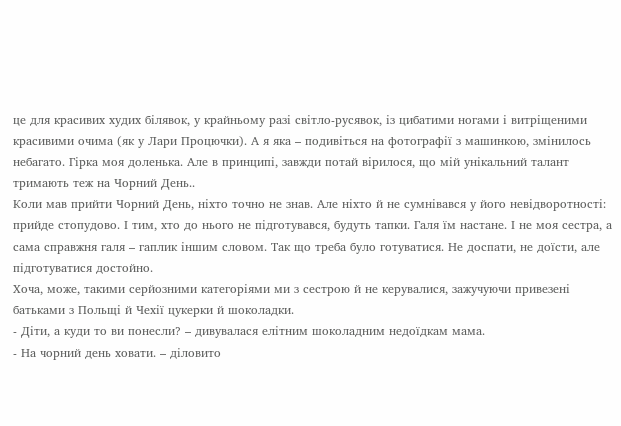це для красивих худих білявок, у крайньому разі світло-русявок, із цибатими ногами і витріщеними красивими очима (як у Лари Процючки). А я яка – подивіться на фотографії з машинкою, змінилось небагато. Гірка моя доленька. Але в принципі, завжди потай вірилося, що мій унікальний талант тримають теж на Чорний День..
Коли мав прийти Чорний День, ніхто точно не знав. Але ніхто й не сумнівався у його невідворотності: прийде стопудово. І тим, хто до нього не підготувався, будуть тапки. Галя їм настане. І не моя сестра, а сама справжня галя – гаплик іншим словом. Так що треба було готуватися. Не доспати, не доїсти, але підготуватися достойно.
Хоча, може, такими серйозними категоріями ми з сестрою й не керувалися, зажучуючи привезені батьками з Польщі й Чехії цукерки й шоколадки.
- Діти, а куди то ви понесли? – дивувалася елітним шоколадним недоїдкам мама.
- На чорний день ховати. – діловито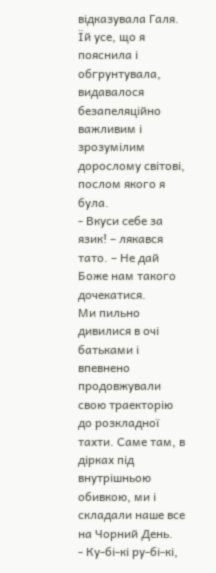відказувала Галя. Їй усе, що я пояснила і обгрунтувала, видавалося безапеляційно важливим і зрозумілим дорослому світові, послом якого я була.
- Вкуси себе за язик! – лякався тато. – Не дай Боже нам такого дочекатися.
Ми пильно дивилися в очі батьками і впевнено продовжували свою траекторію до розкладної тахти. Саме там, в дірках під внутрішньою обивкою, ми і складали наше все на Чорний День.
- Ку-бі-кі ру-бі-кі,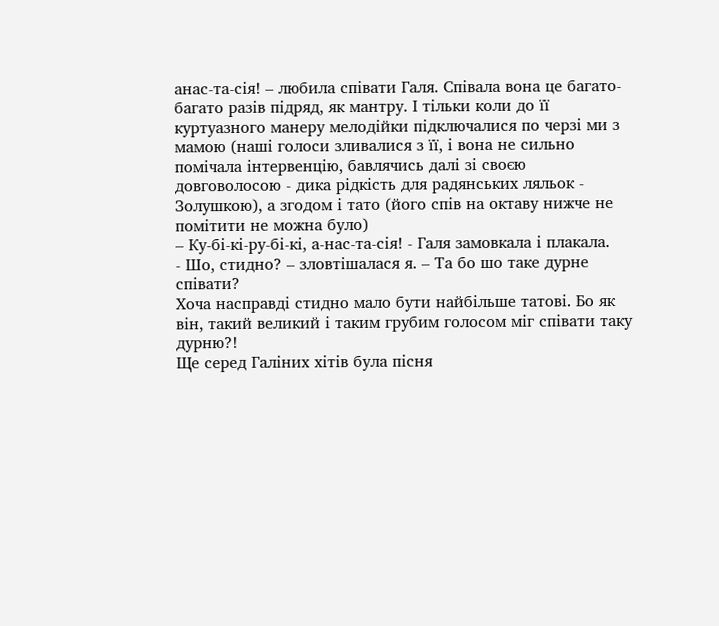анас-та-сія! – любила співати Галя. Співала вона це багато-багато разів підряд, як мантру. І тільки коли до її куртуазного манеру мелодійки підключалися по черзі ми з мамою (наші голоси зливалися з її, і вона не сильно помічала інтервенцію, бавлячись далі зі своєю довговолосою - дика рідкість для радянських ляльок - Золушкою), а згодом і тато (його спів на октаву нижче не помітити не можна було)
– Ку-бі-кі-ру-бі-кі, а-нас-та-сія! - Галя замовкала і плакала.
- Шо, стидно? – зловтішалася я. – Та бо шо таке дурне співати?
Хоча насправді стидно мало бути найбільше татові. Бо як він, такий великий і таким грубим голосом міг співати таку дурню?!
Ще серед Галіних хітів була пісня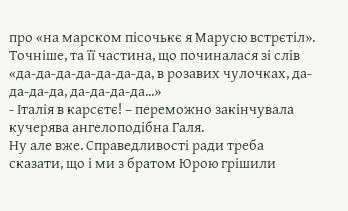про «на марском пісочькє я Марусю встрєтіл». Точніше, та її частина, що починалася зі слів «да-да-да-да-да-да-да, в розавих чулочках, да-да-да-да, да-да-да-да...»
- Італія в карсєтє! – переможно закінчувала кучерява ангелоподібна Галя.
Ну але вже. Справедливості ради треба сказати, що і ми з братом Юрою грішили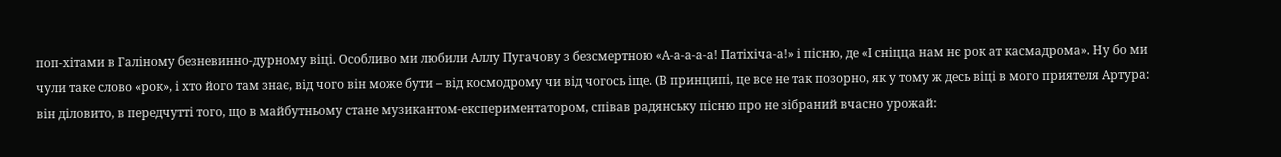поп-хітами в Галіному безневинно-дурному віці. Особливо ми любили Аллу Пугачову з безсмертною «А-а-а-а-а! Патіхіча-а!» і пісню, де «І сніцца нам нє рок ат касмадрома». Ну бо ми чули таке слово «рок», і хто його там знає, від чого він може бути – від космодрому чи від чогось іще. (В принципі, це все не так позорно, як у тому ж десь віці в мого приятеля Артура: він діловито, в передчутті того, що в майбутньому стане музикантом-експериментатором, співав радянську пісню про не зібраний вчасно урожай: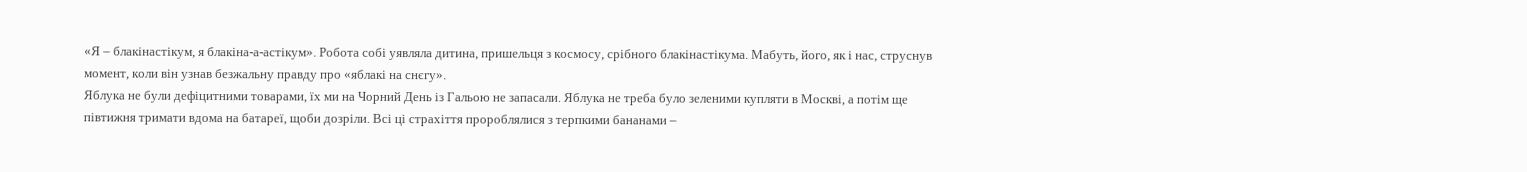«Я – блакінастікум, я блакіна-а-астікум». Робота собі уявляла дитина, пришельця з космосу, срібного блакінастікума. Мабуть, його, як і нас, струснув момент, коли він узнав безжальну правду про «яблакі на снєгу».
Яблука не були дефіцитними товарами, їх ми на Чорний День із Гальою не запасали. Яблука не треба було зеленими купляти в Москві, а потім ще півтижня тримати вдома на батареї, щоби дозріли. Всі ці страхіття пророблялися з терпкими бананами –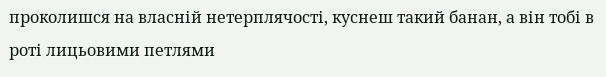проколишся на власній нетерплячості, куснеш такий банан, а він тобі в роті лицьовими петлями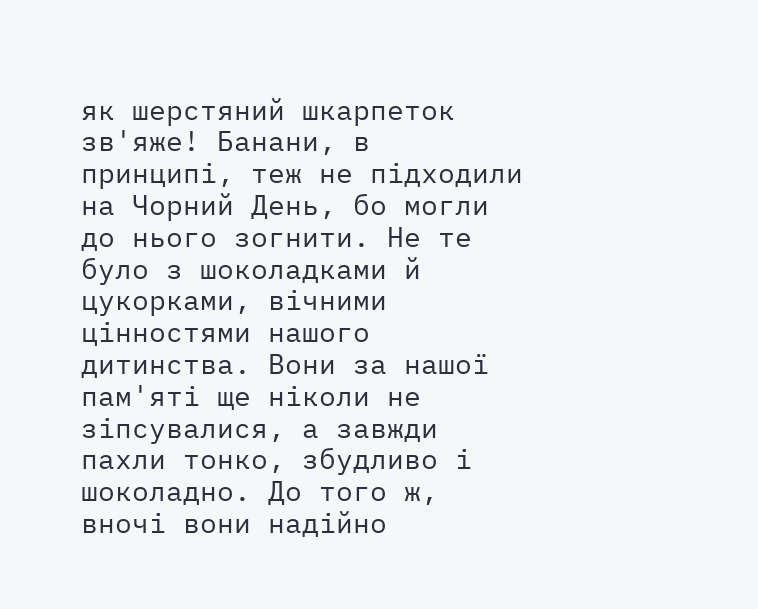як шерстяний шкарпеток зв'яже! Банани, в принципі, теж не підходили на Чорний День, бо могли до нього зогнити. Не те було з шоколадками й цукорками, вічними цінностями нашого дитинства. Вони за нашої пам'яті ще ніколи не зіпсувалися, а завжди пахли тонко, збудливо і шоколадно. До того ж, вночі вони надійно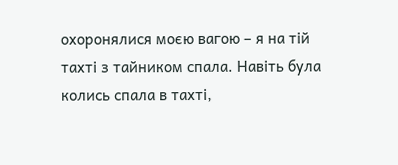охоронялися моєю вагою – я на тій тахті з тайником спала. Навіть була колись спала в тахті,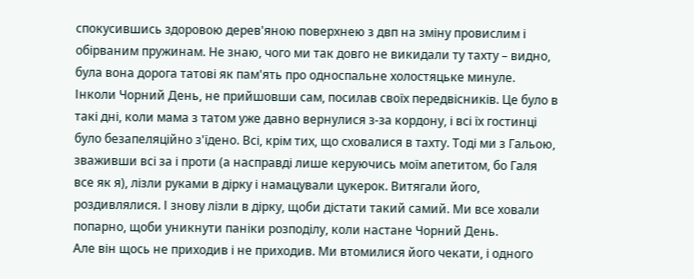спокусившись здоровою дерев'яною поверхнею з двп на зміну провислим і обірваним пружинам. Не знаю, чого ми так довго не викидали ту тахту – видно, була вона дорога татові як пам'ять про односпальне холостяцьке минуле.
Інколи Чорний День, не прийшовши сам, посилав своїх передвісників. Це було в такі дні, коли мама з татом уже давно вернулися з-за кордону, і всі їх гостинці було безапеляційно з'їдено. Всі, крім тих, що сховалися в тахту. Тоді ми з Гальою, зваживши всі за і проти (а насправді лише керуючись моїм апетитом, бо Галя все як я), лізли руками в дірку і намацували цукерок. Витягали його, роздивлялися. І знову лізли в дірку, щоби дістати такий самий. Ми все ховали попарно, щоби уникнути паніки розподілу, коли настане Чорний День.
Але він щось не приходив і не приходив. Ми втомилися його чекати, і одного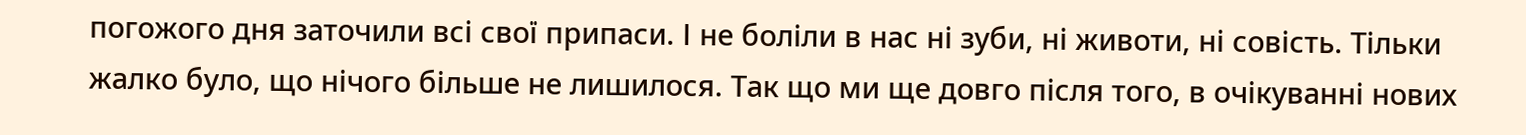погожого дня заточили всі свої припаси. І не боліли в нас ні зуби, ні животи, ні совість. Тільки жалко було, що нічого більше не лишилося. Так що ми ще довго після того, в очікуванні нових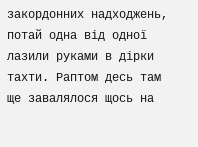закордонних надходжень, потай одна від одної лазили руками в дірки тахти. Раптом десь там ще завалялося щось на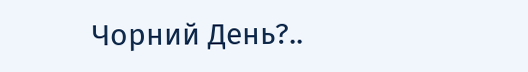Чорний День?..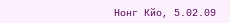Нонг Кйо, 5.02.09